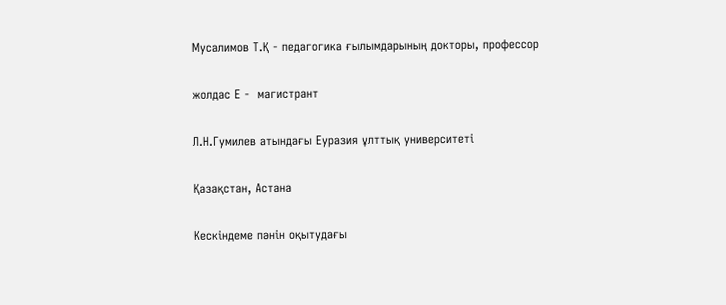Мусалимов Т.Қ - педагогика ғылымдарының докторы, профессор

жолдас Е -  магистрант

Л.Н.Гумилев атындағы Еуразия ұлттық университеті

Қазақстан, Астана

Кескіндеме пәнін оқытудағы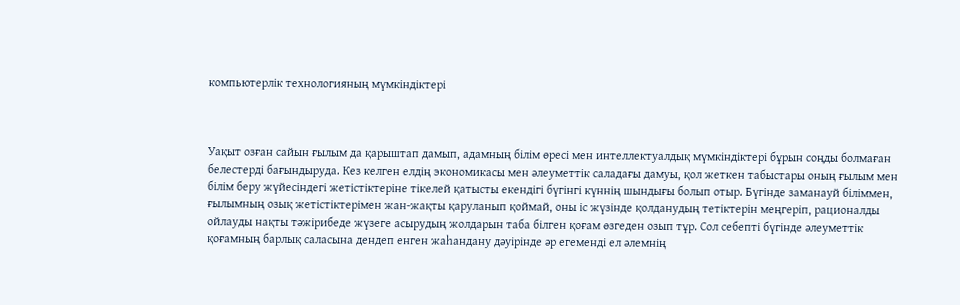компьютерлік технологияның мүмкіндіктері



Уақыт озған сайын ғылым да қарыштап дамып, адамның білім өресі мен интеллектуалдық мүмкіндіктері бұрын соңды болмаған белестерді бағындыруда. Кез келген елдің экономикасы мен әлеуметтік саладағы дамуы, қол жеткен табыстары оның ғылым мен білім беру жүйесіндегі жетістіктеріне тікелей қатысты екендігі бүгінгі күннің шындығы болып отыр. Бүгінде заманауй біліммен, ғылымның озық жетістіктерімен жан-жақты қаруланып қоймай, оны іс жүзінде қолданудың тетіктерін меңгеріп, рационалды ойлауды нақты тәжірибеде жүзеге асырудың жолдарын таба білген қоғам өзгеден озып тұр. Сол себепті бүгінде әлеуметтік қоғамның барлық саласына дендеп енген жаһандану дәуірінде әр егеменді ел әлемнің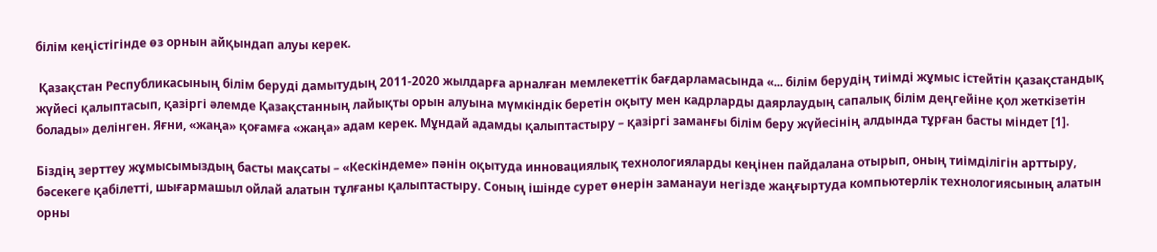білім кеңістігінде өз орнын айқындап алуы керек.

 Қазақстан Республикасының білім беруді дамытудың 2011-2020 жылдарға арналған мемлекеттік бағдарламасында «... білім берудің тиімді жұмыс істейтін қазақстандық жүйесі қалыптасып, қазіргі әлемде Қазақстанның лайықты орын алуына мүмкіндік беретін оқыту мен кадрларды даярлаудың сапалық білім деңгейіне қол жеткізетін болады» делінген. Яғни, «жаңа» қоғамға «жаңа» адам керек. Мұндай адамды қалыптастыру – қазіргі заманғы білім беру жүйесінің алдында тұрған басты міндет [1].

Біздің зерттеу жұмысымыздың басты мақсаты – «Кескіндеме» пәнін оқытуда инновациялық технологияларды кеңінен пайдалана отырып, оның тиімділігін арттыру, бәсекеге қабілетті, шығармашыл ойлай алатын тұлғаны қалыптастыру. Соның ішінде сурет өнерін заманауи негізде жаңғыртуда компьютерлік технологиясының алатын орны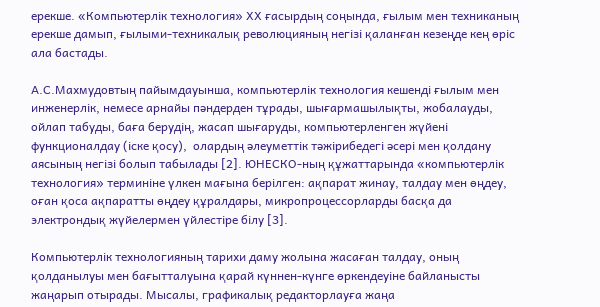ерекше. «Компьютерлік технология» ХХ ғасырдың соңында, ғылым мен техниканың ерекше дамып, ғылыми-техникалық революцияның негізі қаланған кезеңде кең өріс ала бастады.

А.С.Махмудовтың пайымдауынша, компьютерлік технология кешенді ғылым мен инженерлік, немесе арнайы пәндерден тұрады, шығармашылықты, жобалауды, ойлап табуды, баға берудің, жасап шығаруды, компьютерленген жүйені функционалдау (іске қосу),  олардың әлеуметтік тәжірибедегі әсері мен қолдану аясының негізі болып табылады [2]. ЮНЕСКО-ның құжаттарында «компьютерлік технология» терминіне үлкен мағына берілген: ақпарат жинау, талдау мен өңдеу, оған қоса ақпаратты өңдеу құралдары, микропроцессорларды басқа да электрондық жүйелермен үйлестіре білу [3].

Компьютерлік технологияның тарихи даму жолына жасаған талдау, оның қолданылуы мен бағытталуына қарай күннен-күнге өркендеуіне байланысты жаңарып отырады. Мысалы, графикалық редакторлауға жаңа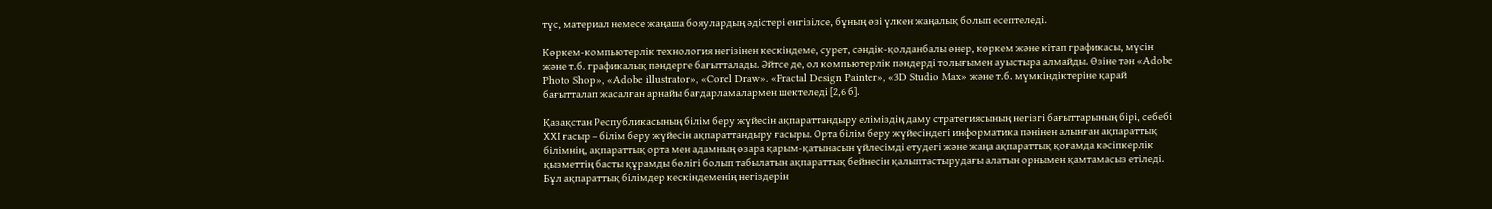түс, материал немесе жаңаша бояулардың әдістері енгізілсе, бұның өзі үлкен жаңалық болып есептеледі.

Көркем-компьютерлік технология негізінен кескіндеме, сурет, сәндік-қолданбалы өнер, көркем және кітап графикасы, мүсін және т.б. графикалық пәндерге бағытталады. Әйтсе де, ол компьютерлік пәндерді толығымен ауыстыра алмайды. Өзіне тән «Adobe Photo Shop», «Adobe illustrator», «Corel Draw». «Fractal Design Painter», «3D Studio Max» және т.б. мүмкіндіктеріне қарай бағытталап жасалған арнайы бағдарламалармен шектеледі [2,6 б].

Қазақстан Республикасының білім беру жүйесін ақпараттандыру еліміздің даму стратегиясының негізгі бағыттарының бірі, себебі ХХІ ғасыр – білім беру жүйесін ақпараттандыру ғасыры. Орта білім беру жүйесіндегі информатика пәнінен алынған ақпараттық білімнің, ақпараттық орта мен адамның өзара қарым-қатынасын үйлесімді етудегі және жаңа ақпараттық қоғамда кәсіпкерлік қызметтің басты құрамды бөлігі болып табылатын ақпараттық бейнесін қалыптастырудағы алатын орнымен қамтамасыз етіледі. Бұл ақпараттық білімдер кескіндеменің негіздерін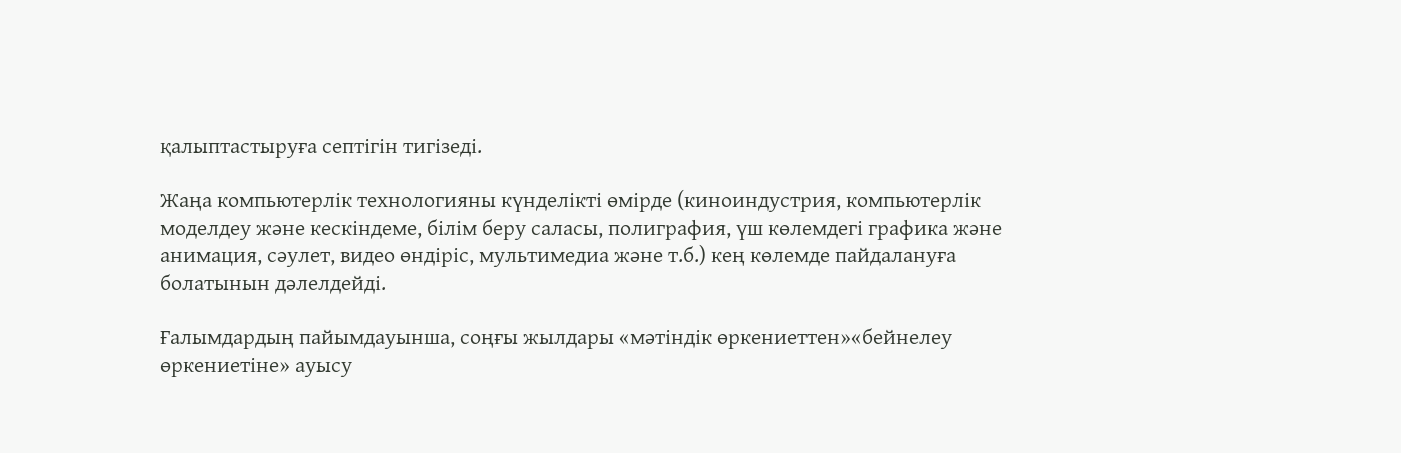қалыптастыруға септігін тигізеді.

Жаңа компьютерлік технологияны күнделікті өмірде (киноиндустрия, компьютерлік моделдеу және кескіндеме, білім беру саласы, полиграфия, үш көлемдегі графика және анимация, сәулет, видео өндіріс, мультимедиа және т.б.) кең көлемде пайдалануға болатынын дәлелдейді.

Ғалымдардың пайымдауынша, соңғы жылдары «мәтіндік өркениеттен»«бейнелеу өркениетіне» ауысу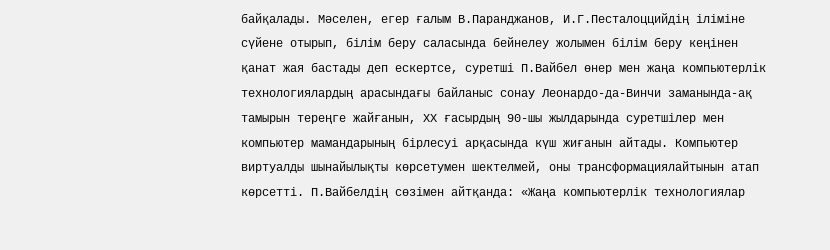байқалады. Мәселен, егер ғалым В.Паранджанов, И.Г.Песталоццийдің іліміне сүйене отырып, білім беру саласында бейнелеу жолымен білім беру кеңінен қанат жая бастады деп ескертсе, суретші П.Вайбел өнер мен жаңа компьютерлік технологиялардың арасындағы байланыс сонау Леонардо-да-Винчи заманында-ақ тамырын тереңге жайғанын, ХХ ғасырдың 90-шы жылдарында суретшілер мен компьютер мамандарының бірлесуі арқасында күш жиғанын айтады. Компьютер виртуалды шынайылықты көрсетумен шектелмей, оны трансформациялайтынын атап көрсетті. П.Вайбелдің сөзімен айтқанда: «Жаңа компьютерлік технологиялар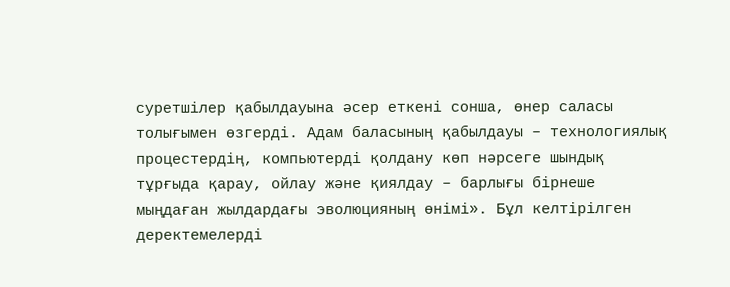суретшілер қабылдауына әсер еткені сонша, өнер саласы толығымен өзгерді. Адам баласының қабылдауы – технологиялық процестердің, компьютерді қолдану көп нәрсеге шындық тұрғыда қарау, ойлау және қиялдау – барлығы бірнеше мыңдаған жылдардағы эволюцияның өнімі». Бұл келтірілген деректемелерді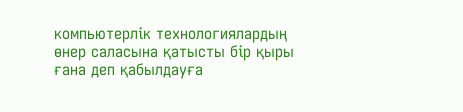компьютерлік технологиялардың өнер саласына қатысты бір қыры ғана деп қабылдауға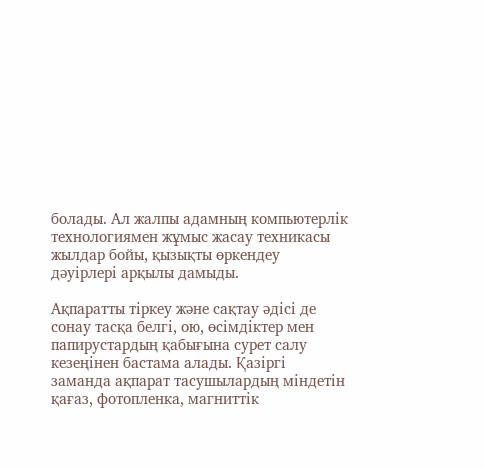болады. Ал жалпы адамның компьютерлік технологиямен жұмыс жасау техникасы жылдар бойы, қызықты өркендеу дәуірлері арқылы дамыды.

Ақпаратты тіркеу және сақтау әдісі де сонау тасқа белгі, ою, өсімдіктер мен папирустардың қабығына сурет салу кезеңінен бастама алады. Қазіргі заманда ақпарат тасушылардың міндетін қағаз, фотопленка, магниттік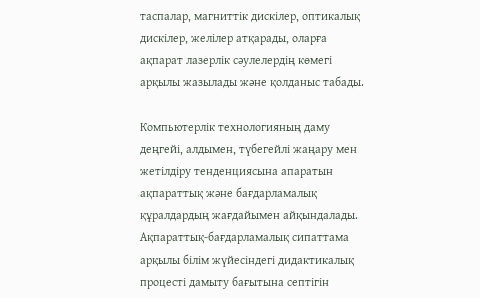таспалар, магниттік дискілер, оптикалық дискілер, желілер атқарады, оларға ақпарат лазерлік сәулелердің көмегі арқылы жазылады және қолданыс табады.

Компьютерлік технологияның даму деңгейі, алдымен, түбегейлі жаңару мен жетілдіру тенденциясына апаратын ақпараттық және бағдарламалық құралдардың жағдайымен айқындалады. Ақпараттық-бағдарламалық сипаттама арқылы білім жүйесіндегі дидактикалық процесті дамыту бағытына септігін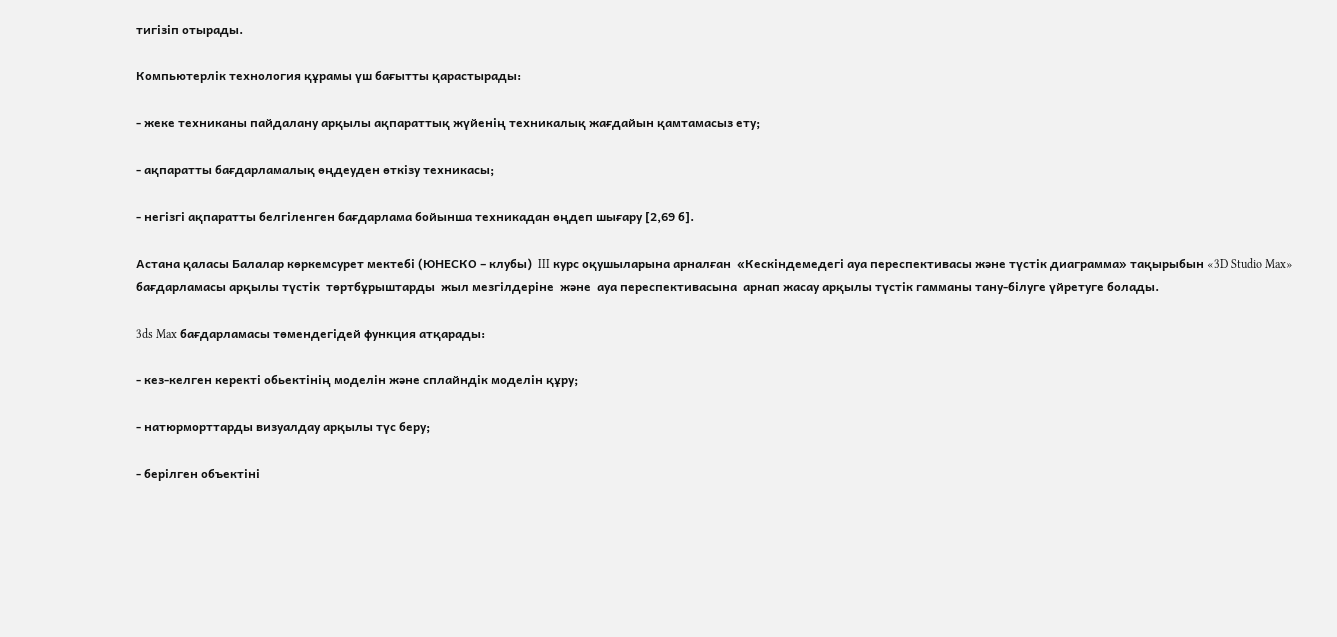тигізіп отырады.

Компьютерлік технология құрамы үш бағытты қарастырады:

- жеке техниканы пайдалану арқылы ақпараттық жүйенің техникалық жағдайын қамтамасыз ету;

- ақпаратты бағдарламалық өңдеуден өткізу техникасы;

- негізгі ақпаратты белгіленген бағдарлама бойынша техникадан өңдеп шығару [2,69 б].

Астана қаласы Балалар көркемсурет мектебі (ЮНЕСКО – клубы)  III курс оқушыларына арналған  «Кескіндемедегі ауа переспективасы және түстік диаграмма» тақырыбын «3D Studio Max» бағдарламасы арқылы түстік  төртбұрыштарды  жыл мезгілдеріне  және  ауа переспективасына  арнап жасау арқылы түстік гамманы тану-білуге үйретуге болады.

3ds Max бағдарламасы төмендегідей функция атқарады:

- кез-келген керекті обьектінің моделін және сплайндік моделін құру;

- натюрморттарды визуалдау арқылы түс беру;

- берілген объектіні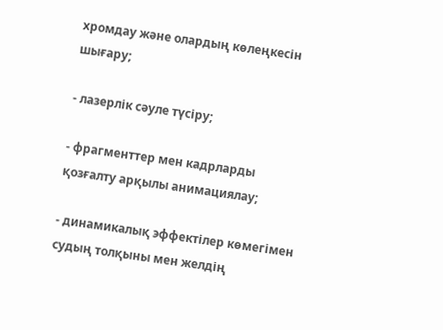хромдау және олардың көлеңкесін шығару;

- лазерлік сәуле түсіру;

- фрагменттер мен кадрларды қозғалту арқылы анимациялау;

- динамикалық эффектілер көмегімен судың толқыны мен желдің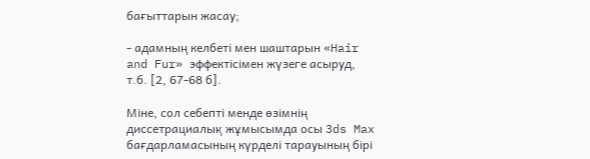бағыттарын жасау;

- адамның келбеті мен шаштарын «Hair and Fur» эффектісімен жүзеге асыруд, т.б. [2, 67-68 б].

Міне, сол себепті менде өзімнің диссетрациалық жұмысымда осы 3ds Max бағдарламасының күрделі тарауының бірі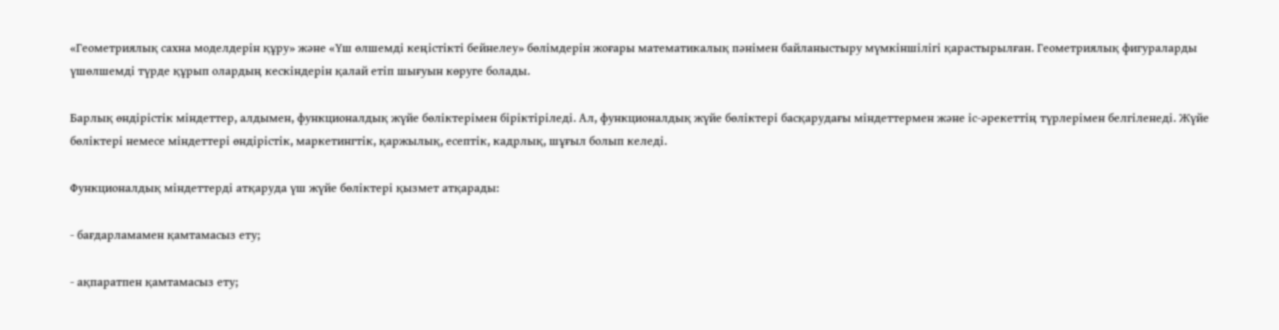«Геометриялық сахна моделдерін құру» және «Үш өлшемді кеңістікті бейнелеу» бөлімдерін жоғары математикалық пәнімен байланыстыру мүмкіншілігі қарастырылған. Геометриялық фигураларды үшөлшемді түрде құрып олардың кескіндерін қалай етіп шығуын көруге болады.

Барлық өндірістік міндеттер, алдымен, функционалдық жүйе бөліктерімен біріктіріледі. Ал, функционалдық жүйе бөліктері басқарудағы міндеттермен және іс-әрекеттің түрлерімен белгіленеді. Жүйе бөліктері немесе міндеттері өндірістік, маркетингтік, қаржылық, есептік, кадрлық, шұғыл болып келеді.

Функционалдық міндеттерді атқаруда үш жүйе бөліктері қызмет атқарады:

- бағдарламамен қамтамасыз ету;

- ақпаратпен қамтамасыз ету;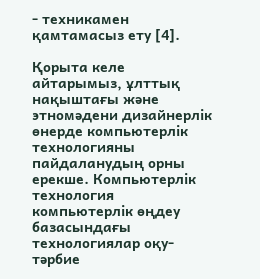- техникамен қамтамасыз ету [4].

Қорыта келе айтарымыз, ұлттық нақыштағы және этномәдени дизайнерлік өнерде компьютерлік технологияны пайдаланудың орны ерекше. Компьютерлік технология компьютерлік өңдеу базасындағы технологиялар оқу-тәрбие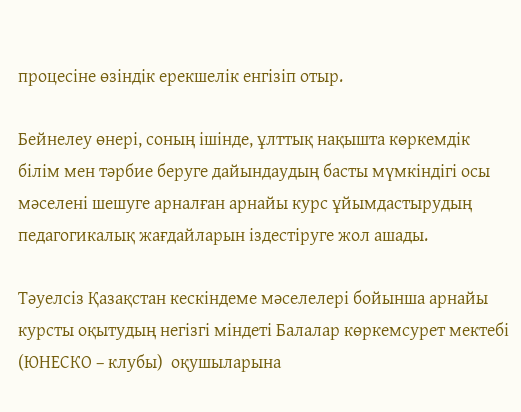процесіне өзіндік ерекшелік енгізіп отыр.

Бейнелеу өнері, соның ішінде, ұлттық нақышта көркемдік білім мен тәрбие беруге дайындаудың басты мүмкіндігі осы мәселені шешуге арналған арнайы курс ұйымдастырудың педагогикалық жағдайларын іздестіруге жол ашады.

Тәуелсіз Қазақстан кескіндеме мәселелері бойынша арнайы курсты оқытудың негізгі міндеті Балалар көркемсурет мектебі (ЮНЕСКО – клубы)  оқушыларына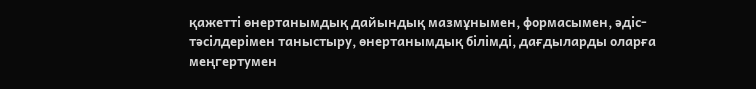қажетті өнертанымдық дайындық мазмұнымен, формасымен, әдіс-тәсілдерімен таныстыру, өнертанымдық білімді, дағдыларды оларға меңгертумен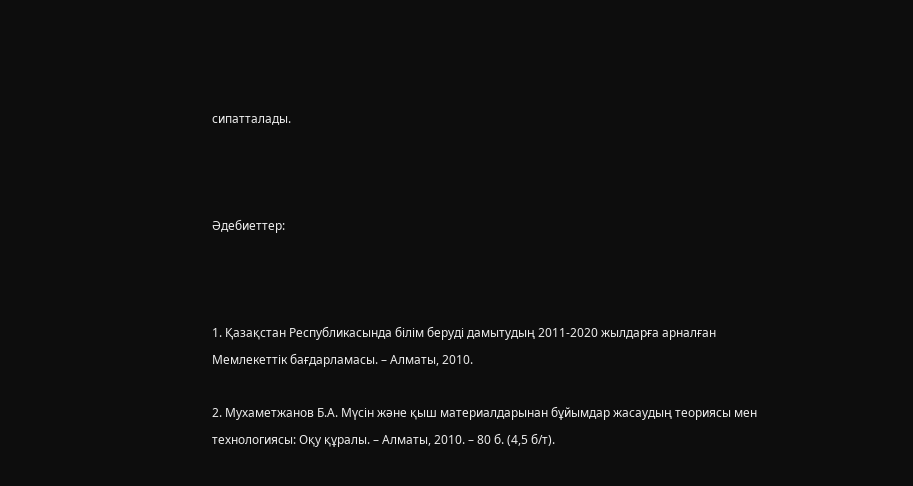сипатталады.



Әдебиеттер:



1. Қазақстан Республикасында білім беруді дамытудың 2011-2020 жылдарға арналған Мемлекеттік бағдарламасы. – Алматы, 2010.

2. Мухаметжанов Б.А. Мүсін және қыш материалдарынан бұйымдар жасаудың теориясы мен технологиясы: Оқу құралы. – Алматы, 2010. – 80 б. (4,5 б/т).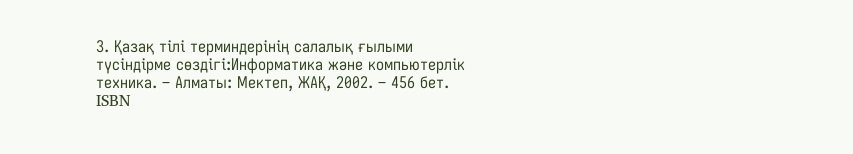3. Қазақ тілі терминдерінің салалық ғылыми түсіндірме сөздігі:Информатика және компьютерлік техника. – Алматы: Мектеп, ЖАҚ, 2002. – 456 бет. ISBN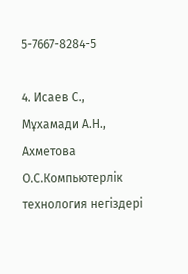5-7667-8284-5

4. Исаев С., Мұхамади А.Н., Ахметова О.С.Компьютерлік технология негіздері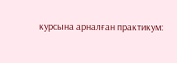курсына арналған практикум: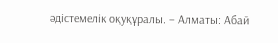әдістемелік оқуқұралы. – Алматы: Абай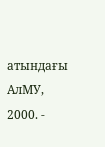атындағы АлМУ, 2000. -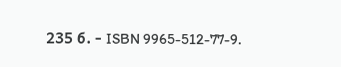235 б. - ISBN 9965-512-77-9.